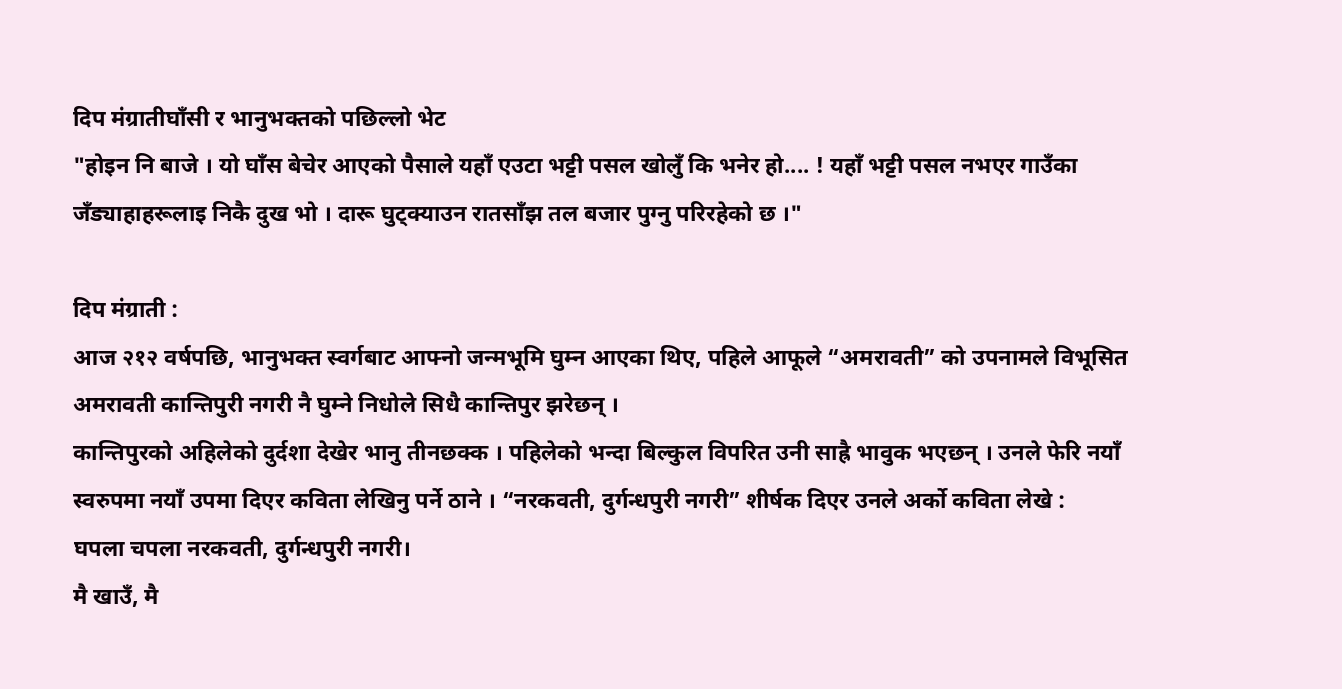दिप मंग्रातीघाँसी र भानुभक्तको पछिल्लो भेट
"होइन नि बाजे । यो घाँस बेचेर आएको पैसाले यहाँ एउटा भट्टी पसल खोलुँ कि भनेर हो.... ! यहाँ भट्टी पसल नभएर गाउँका जँड्याहाहरूलाइ निकै दुख भो । दारू घुट्क्याउन रातसाँझ तल बजार पुग्नु परिरहेको छ ।"

दिप मंग्राती :
आज २१२ वर्षपछि, भानुभक्त स्वर्गबाट आफ्नो जन्मभूमि घुम्न आएका थिए, पहिले आफूले “अमरावती” को उपनामले विभूसित अमरावती कान्तिपुरी नगरी नै घुम्ने निधोले सिधै कान्तिपुर झरेछन् ।
कान्तिपुरको अहिलेको दुर्दशा देखेर भानु तीनछक्क । पहिलेको भन्दा बिल्कुल विपरित उनी साह्रै भावुक भएछन् । उनले फेरि नयाँ स्वरुपमा नयाँ उपमा दिएर कविता लेखिनु पर्ने ठाने । “नरकवती, दुर्गन्धपुरी नगरी” शीर्षक दिएर उनले अर्को कविता लेखे :
घपला चपला नरकवती, दुर्गन्धपुरी नगरी।
मै खाउँ, मै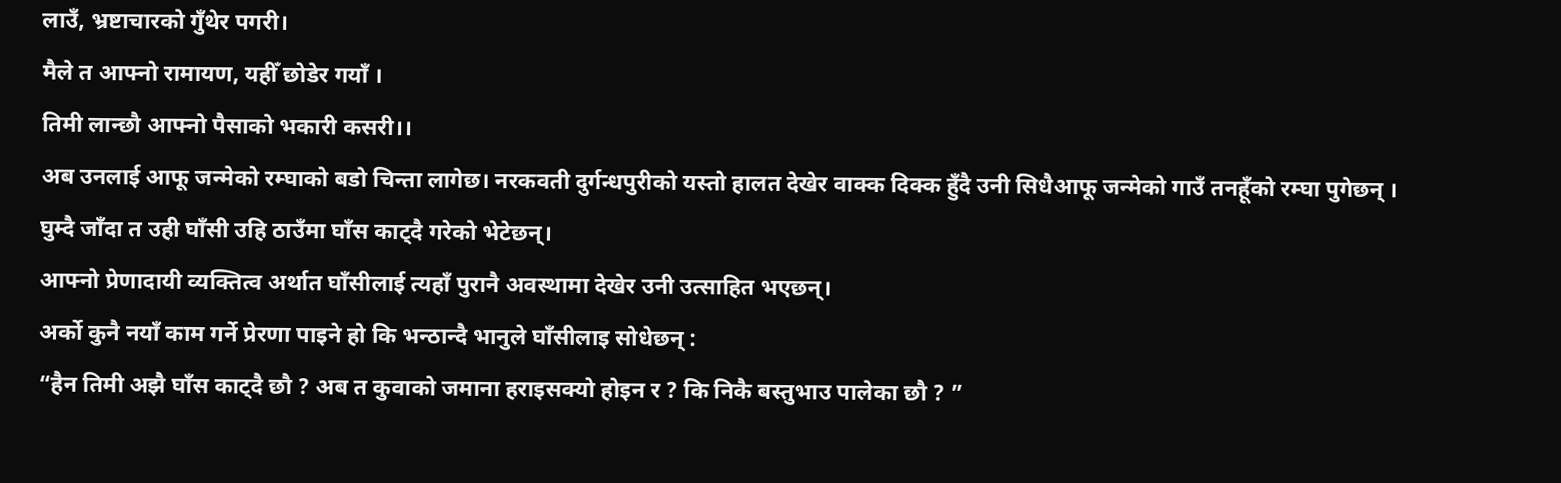लाउँ, भ्रष्टाचारको गुँथेर पगरी।
मैले त आफ्नो रामायण, यहीँ छोडेर गयाँ ।
तिमी लान्छौ आफ्नो पैसाको भकारी कसरी।।
अब उनलाई आफू जन्मेको रम्घाको बडो चिन्ता लागेछ। नरकवती दुर्गन्धपुरीको यस्तो हालत देखेर वाक्क दिक्क हुँदै उनी सिधैआफू जन्मेको गाउँ तनहूँको रम्घा पुगेछन् ।
घुम्दै जाँदा त उही घाँसी उहि ठाउँमा घाँस काट्दै गरेको भेटेछन्।
आफ्नो प्रेणादायी व्यक्तित्व अर्थात घाँसीलाई त्यहाँ पुरानै अवस्थामा देखेर उनी उत्साहित भएछन्।
अर्को कुनै नयाँ काम गर्ने प्रेरणा पाइने हो कि भन्ठान्दै भानुले घाँसीलाइ सोधेछन् :
“हैन तिमी अझै घाँस काट्दै छौ ? अब त कुवाको जमाना हराइसक्यो होइन र ? कि निकै बस्तुभाउ पालेका छौ ? ”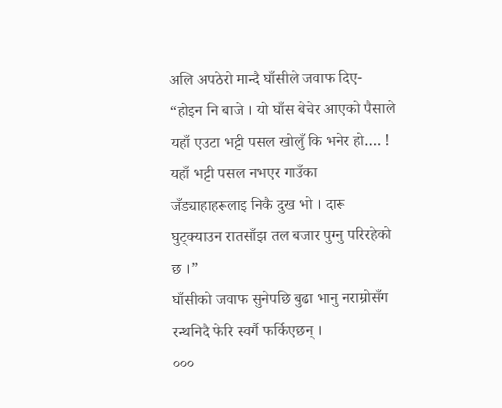अलि अपठेरो मान्दै घाँसीले जवाफ दिए- “होइन नि बाजे । यो घाँस बेचेर आएको पैसाले यहाँ एउटा भट्टी पसल खोलुँ कि भनेर हो…. ! यहाँ भट्टी पसल नभएर गाउँका जँड्याहाहरूलाइ निकै दुख भो । दारू घुट्क्याउन रातसाँझ तल बजार पुग्नु परिरहेको छ ।”
घाँसीको जवाफ सुनेपछि बुढा भानु नराम्रोसँग रन्थनिदै फेरि स्वर्गै फर्किएछन् ।
०००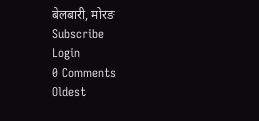बेलबारी, मोरङ
Subscribe
Login
0 Comments
Oldest